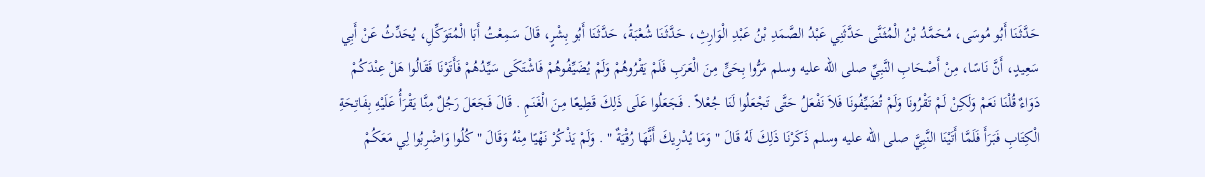حَدَّثَنَا أَبُو مُوسَى، مُحَمَّدُ بْنُ الْمُثَنَّى حَدَّثَنِي عَبْدُ الصَّمَدِ بْنُ عَبْدِ الْوَارِثِ، حَدَّثَنَا شُعْبَةُ، حَدَّثَنَا أَبُو بِشْرٍ، قَالَ سَمِعْتُ أَبَا الْمُتَوَكِّلِ، يُحَدِّثُ عَنْ أَبِي سَعِيدٍ، أَنَّ نَاسًا، مِنْ أَصْحَابِ النَّبِيِّ صلى الله عليه وسلم مَرُّوا بِحَىٍّ مِنَ الْعَرَبِ فَلَمْ يَقْرُوهُمْ وَلَمْ يُضَيِّفُوهُمْ فَاشْتَكَى سَيِّدُهُمْ فَأَتَوْنَا فَقَالُوا هَلْ عِنْدَكُمْ دَوَاءٌ قُلْنَا نَعَمْ وَلَكِنْ لَمْ تَقْرُونَا وَلَمْ تُضَيِّفُونَا فَلاَ نَفْعَلُ حَتَّى تَجْعَلُوا لَنَا جُعْلاً . فَجَعَلُوا عَلَى ذَلِكَ قَطِيعًا مِنَ الْغَنَمِ . قَالَ فَجَعَلَ رَجُلٌ مِنَّا يَقْرَأُ عَلَيْهِ بِفَاتِحَةِ الْكِتَابِ فَبَرَأَ فَلَمَّا أَتَيْنَا النَّبِيَّ صلى الله عليه وسلم ذَكَرْنَا ذَلِكَ لَهُ قَالَ " وَمَا يُدْرِيكَ أَنَّهَا رُقْيَةٌ " . وَلَمْ يَذْكُرْ نَهْيًا مِنْهُ وَقَالَ " كُلُوا وَاضْرِبُوا لِي مَعَكُمْ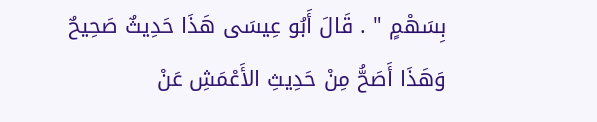بِسَهْمٍ " . قَالَ أَبُو عِيسَى هَذَا حَدِيثٌ صَحِيحٌ وَهَذَا أَصَحُّ مِنْ حَدِيثِ الأَعْمَشِ عَنْ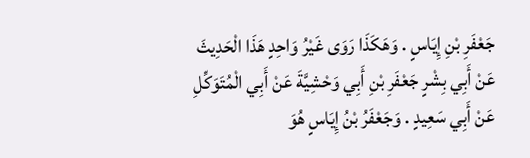جَعْفَرِ بْنِ إِيَاسٍ . وَهَكَذَا رَوَى غَيْرُ وَاحِدٍ هَذَا الْحَدِيثَ عَنْ أَبِي بِشْرٍ جَعْفَرِ بْنِ أَبِي وَحْشِيَّةَ عَنْ أَبِي الْمُتَوَكِّلِ عَنْ أَبِي سَعِيدٍ . وَجَعْفَرُ بْنُ إِيَاسٍ هُوَ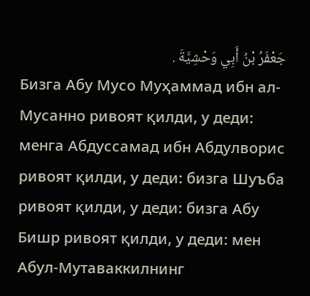جَعْفَرُ بْنُ أَبِي وَحْشِيَّةَ .
Бизга Абу Мусо Муҳаммад ибн ал-Мусанно ривоят қилди, у деди: менга Абдуссамад ибн Абдулворис ривоят қилди, у деди: бизга Шуъба ривоят қилди, у деди: бизга Абу Бишр ривоят қилди, у деди: мен Абул-Мутаваккилнинг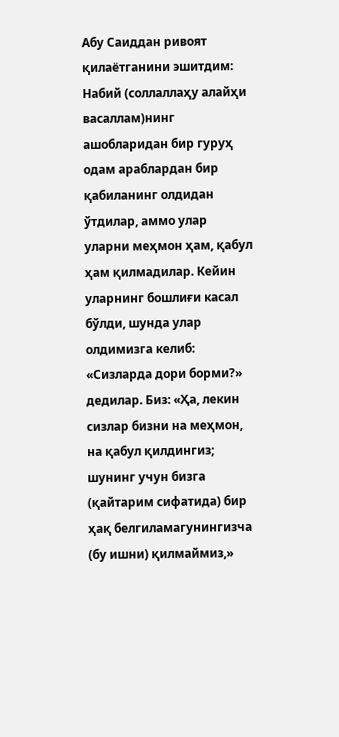Абу Саиддан ривоят қилаётганини эшитдим: Набий (соллаллаҳу алайҳи васаллам)нинг ашобларидан бир гуруҳ одам араблардан бир қабиланинг олдидан ўтдилар, аммо улар уларни меҳмон ҳам, қабул ҳам қилмадилар. Кейин уларнинг бошлиғи касал бўлди, шунда улар олдимизга келиб: «Сизларда дори борми?» дедилар. Биз: «Ҳа, лекин сизлар бизни на меҳмон, на қабул қилдингиз; шунинг учун бизга (қайтарим сифатида) бир ҳақ белгиламагунингизча (бу ишни) қилмаймиз,»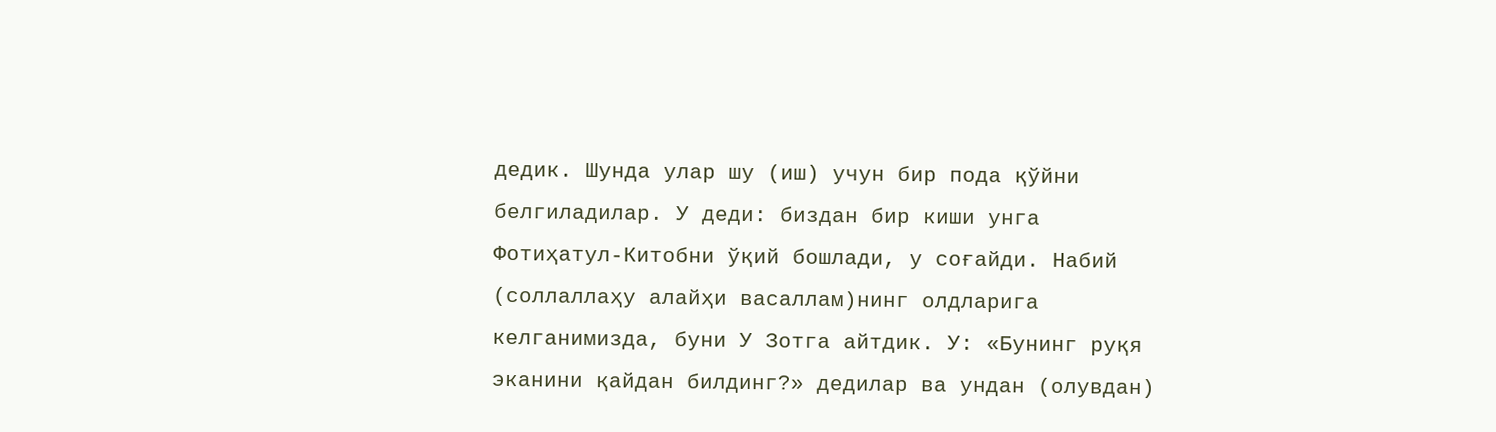дедик. Шунда улар шу (иш) учун бир пода қўйни белгиладилар. У деди: биздан бир киши унга Фотиҳатул-Китобни ўқий бошлади, у соғайди. Набий (соллаллаҳу алайҳи васаллам)нинг олдларига келганимизда, буни У Зотга айтдик. У: «Бунинг руқя эканини қайдан билдинг?» дедилар ва ундан (олувдан)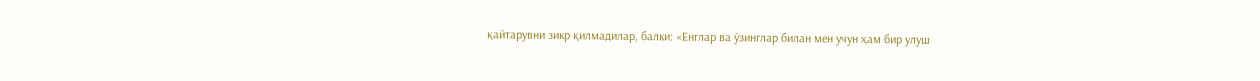қайтарувни зикр қилмадилар, балки: «Енглар ва ўзинглар билан мен учун ҳам бир улуш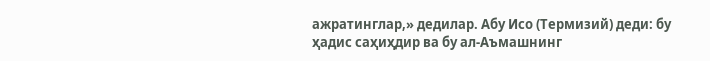ажратинглар,» дедилар. Абу Исо (Термизий) деди: бу ҳадис саҳиҳдир ва бу ал-Аъмашнинг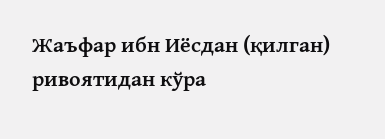Жаъфар ибн Иёсдан (қилган) ривоятидан кўра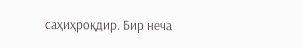саҳиҳроқдир. Бир неча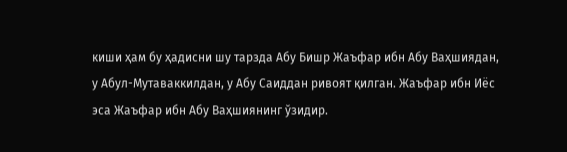киши ҳам бу ҳадисни шу тарзда Абу Бишр Жаъфар ибн Абу Ваҳшиядан, у Абул-Мутаваккилдан, у Абу Саиддан ривоят қилган. Жаъфар ибн Иёс эса Жаъфар ибн Абу Ваҳшиянинг ўзидир.